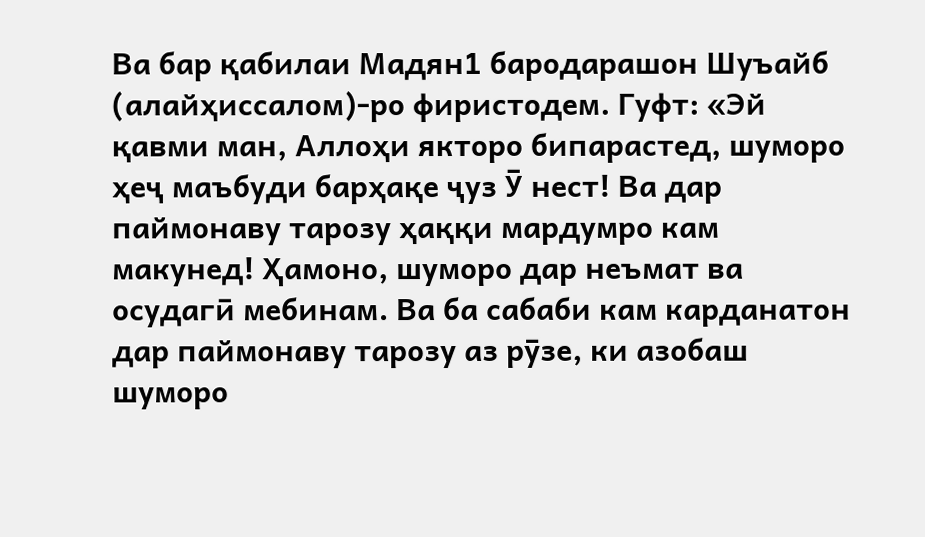Ва бар қабилаи Мадян1 бародарашон Шуъайб (алайҳиссалом)-ро фиристодем. Гуфт: «Эй қавми ман, Аллоҳи якторо бипарастед, шуморо ҳеҷ маъбуди барҳақе ҷуз Ӯ нест! Ва дар паймонаву тарозу ҳаққи мардумро кам макунед! Ҳамоно, шуморо дар неъмат ва осудагӣ мебинам. Ва ба сабаби кам карданатон дар паймонаву тарозу аз рӯзе, ки азобаш шуморо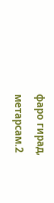фаро гирад, метарсам.2